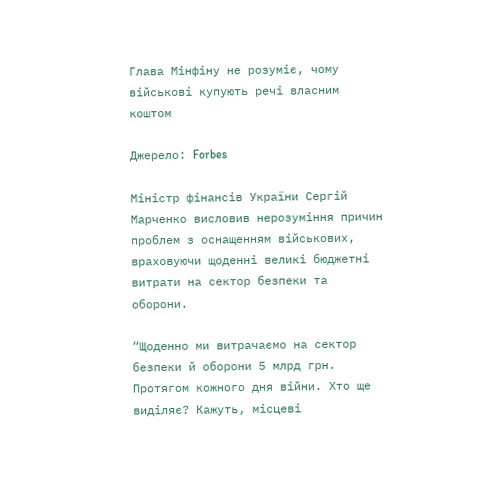Глава Мінфіну не розуміє, чому військові купують речі власним коштом

Джерело: Forbes

Міністр фінансів України Сергій Марченко висловив нерозуміння причин проблем з оснащенням військових, враховуючи щоденні великі бюджетні витрати на сектор безпеки та оборони.

“Щоденно ми витрачаємо на сектор безпеки й оборони 5 млрд грн. Протягом кожного дня війни. Хто ще виділяє? Кажуть, місцеві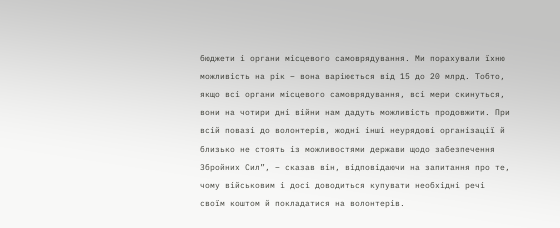бюджети і органи місцевого самоврядування. Ми порахували їхню можливість на рік – вона варіюється від 15 до 20 млрд. Тобто, якщо всі органи місцевого самоврядування, всі мери скинуться, вони на чотири дні війни нам дадуть можливість продовжити. При всій повазі до волонтерів, жодні інші неурядові організації й близько не стоять із можливостями держави щодо забезпечення Збройних Сил”, – сказав він, відповідаючи на запитання про те, чому військовим і досі доводиться купувати необхідні речі своїм коштом й покладатися на волонтерів.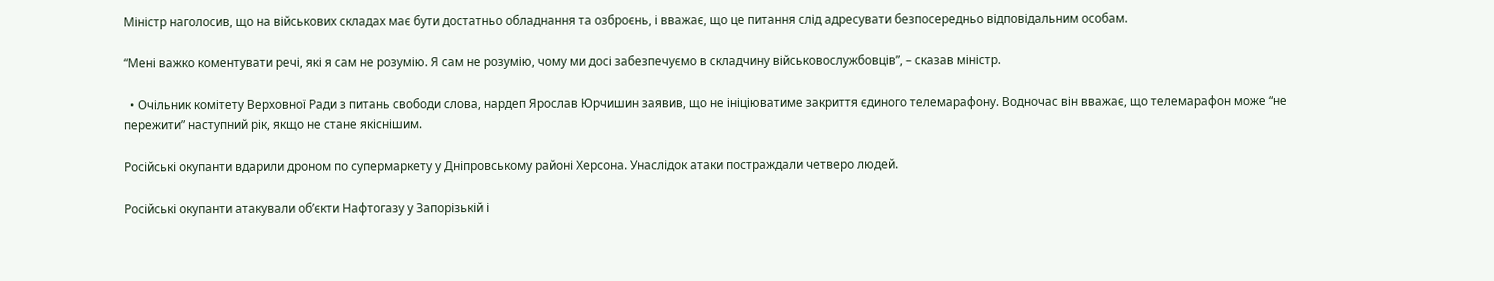Міністр наголосив, що на військових складах має бути достатньо обладнання та озброєнь, і вважає, що це питання слід адресувати безпосередньо відповідальним особам.

“Мені важко коментувати речі, які я сам не розумію. Я сам не розумію, чому ми досі забезпечуємо в складчину військовослужбовців”, – сказав міністр.

  • Очільник комітету Верховної Ради з питань свободи слова, нардеп Ярослав Юрчишин заявив, що не ініціюватиме закриття єдиного телемарафону. Водночас він вважає, що телемарафон може “не пережити” наступний рік, якщо не стане якіснішим.

Російські окупанти вдарили дроном по супермаркету у Дніпровському районі Херсона. Унаслідок атаки постраждали четверо людей.

Російські окупанти атакували об’єкти Нафтогазу у Запорізькій і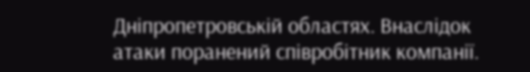Дніпропетровській областях. Внаслідок атаки поранений співробітник компанії.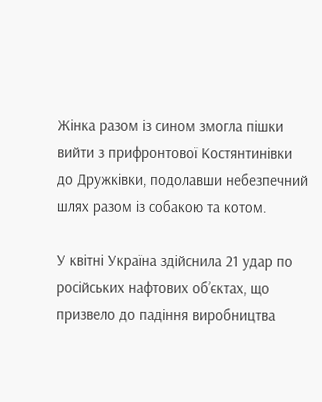Жінка разом із сином змогла пішки вийти з прифронтової Костянтинівки до Дружківки, подолавши небезпечний шлях разом із собакою та котом.

У квітні Україна здійснила 21 удар по російських нафтових об’єктах, що призвело до падіння виробництва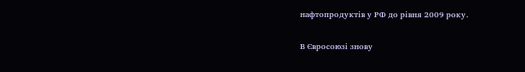нафтопродуктів у РФ до рівня 2009 року.

В Євросоюзі знову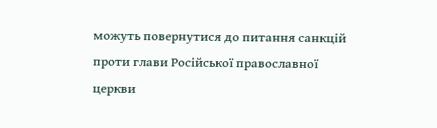можуть повернутися до питання санкцій проти глави Російської православної церкви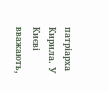патріарха Кирила. У Києві вважають,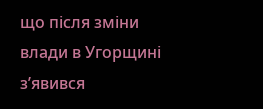що після зміни влади в Угорщині з’явився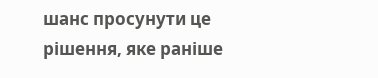шанс просунути це рішення, яке раніше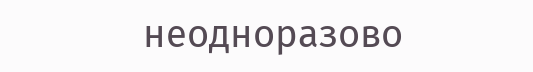неодноразово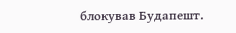блокував Будапешт.